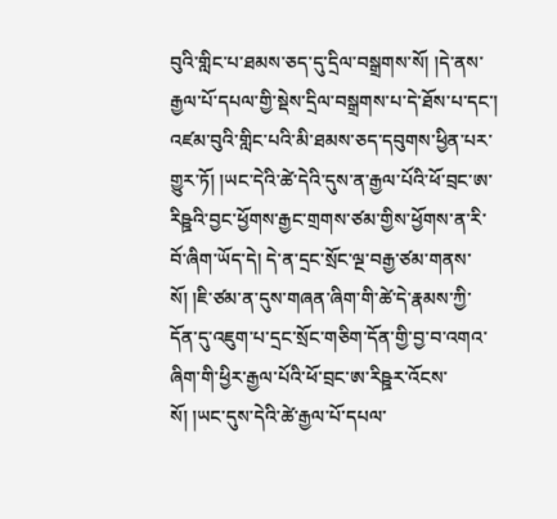བུའི་གླིང་པ་ཐམས་ཅད་དུ་དྲིལ་བསྒྲགས་སོ། །དེ་ནས་རྒྱལ་པོ་དཔལ་གྱི་སྡེས་དྲིལ་བསྒྲགས་པ་དེ་ཐོས་པ་དང་། འཛམ་བུའི་གླིང་པའི་མི་ཐམས་ཅད་དབུགས་ཕྱིན་པར་གྱུར་ཏོ། །ཡང་དེའི་ཚེ་དེའི་དུས་ན་རྒྱལ་པོའི་ཕོ་བྲང་ཨ་རིཥྛའི་བྱང་ཕྱོགས་རྒྱང་གྲགས་ཙམ་གྱིས་ཕྱོགས་ན་རི་བོ་ཞིག་ཡོད་དེ། དེ་ན་དྲང་སྲོང་ལྔ་བརྒྱ་ཙམ་གནས་སོ། །ཇི་ཙམ་ན་དུས་གཞན་ཞིག་གི་ཚེ་དེ་རྣམས་ཀྱི་དོན་དུ་འཇུག་པ་དྲང་སྲོང་གཅིག་དོན་གྱི་བྱ་བ་འགའ་ཞིག་གི་ཕྱིར་རྒྱལ་པོའི་ཕོ་བྲང་ཨ་རིཥྛར་འོངས་སོ། །ཡང་དུས་དེའི་ཚེ་རྒྱལ་པོ་དཔལ་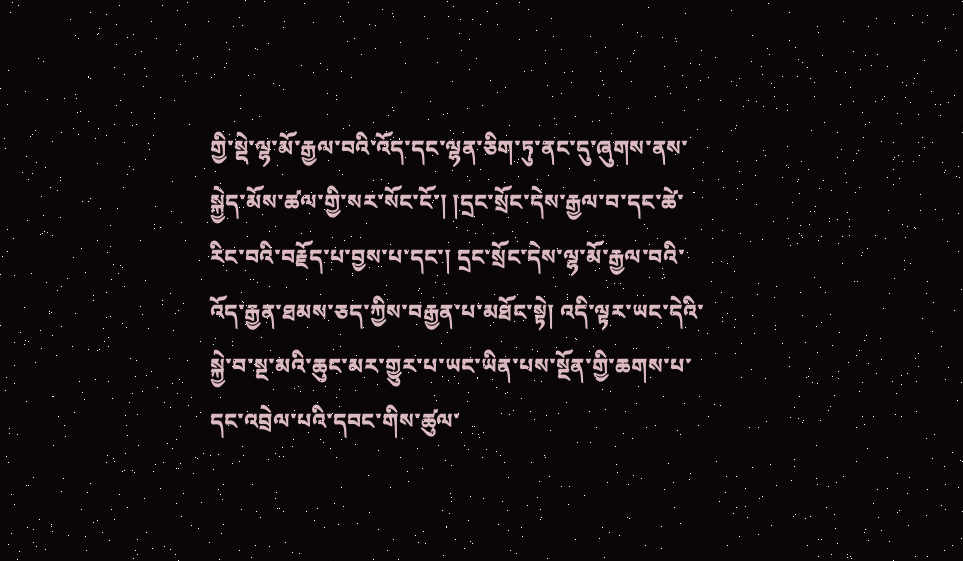གྱི་སྡེ་ལྷ་མོ་རྒྱལ་བའི་འོད་དང་ལྷན་ཅིག་ཏུ་ནང་དུ་ཞུགས་ནས་སྐྱེད་མོས་ཚལ་གྱི་སར་སོང་ངོ་། །དྲང་སྲོང་དེས་རྒྱལ་བ་དང་ཚེ་རིང་བའི་བརྗོད་པ་བྱས་པ་དང་། དྲང་སྲོང་དེས་ལྷ་མོ་རྒྱལ་བའི་འོད་རྒྱན་ཐམས་ཅད་ཀྱིས་བརྒྱན་པ་མཐོང་སྟེ། འདི་ལྟར་ཡང་དེའི་སྐྱེ་བ་སྔ་མའི་ཆུང་མར་གྱུར་པ་ཡང་ཡིན་པས་སྔོན་གྱི་ཆགས་པ་དང་འབྲེལ་པའི་དབང་གིས་ཚུལ་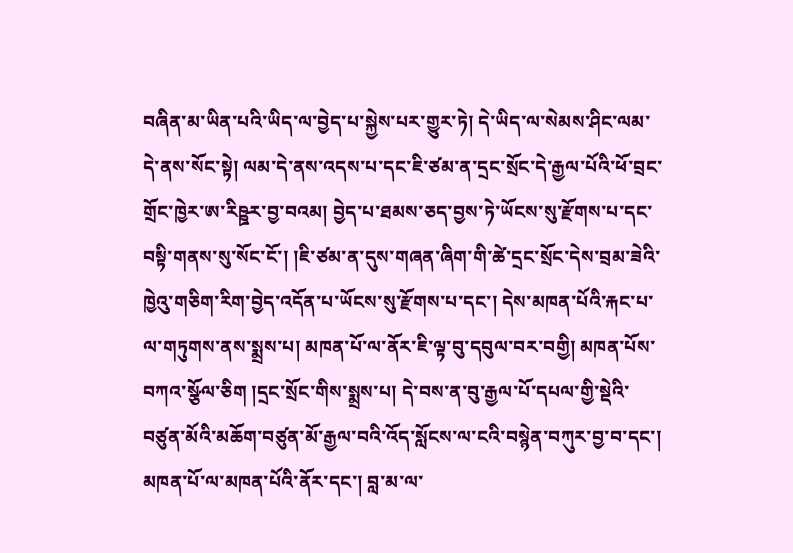བཞིན་མ་ཡིན་པའི་ཡིད་ལ་བྱེད་པ་སྐྱེས་པར་གྱུར་ཏེ། དེ་ཡིད་ལ་སེམས་ཤིང་ལམ་དེ་ནས་སོང་སྟེ། ལམ་དེ་ནས་འདས་པ་དང་ཇི་ཙམ་ན་དྲང་སྲོང་དེ་རྒྱལ་པོའི་ཕོ་བྲང་གྲོང་ཁྱེར་ཨ་རིཥྛར་བྱ་བའམ། བྱེད་པ་ཐམས་ཅད་བྱས་ཏེ་ཡོངས་སུ་རྫོགས་པ་དང་བསྟི་གནས་སུ་སོང་ངོ་། །ཇི་ཙམ་ན་དུས་གཞན་ཞིག་གི་ཚེ་དྲང་སྲོང་དེས་བྲམ་ཟེའི་ཁྱེའུ་གཅིག་རིག་བྱེད་འདོན་པ་ཡོངས་སུ་རྫོགས་པ་དང་། དེས་མཁན་པོའི་རྐང་པ་ལ་གཏུགས་ནས་སྨྲས་པ། མཁན་པོ་ལ་ནོར་ཇི་ལྟ་བུ་དབུལ་བར་བགྱི། མཁན་པོས་བཀའ་སྩོལ་ཅིག །དྲང་སྲོང་གིས་སྨྲས་པ། དེ་བས་ན་བུ་རྒྱལ་པོ་དཔལ་གྱི་སྡེའི་བཙུན་མོའི་མཆོག་བཙུན་མོ་རྒྱལ་བའི་འོད་སློངས་ལ་ངའི་བསྙེན་བཀུར་བྱ་བ་དང་། མཁན་པོ་ལ་མཁན་པོའི་ནོར་དང་། བླ་མ་ལ་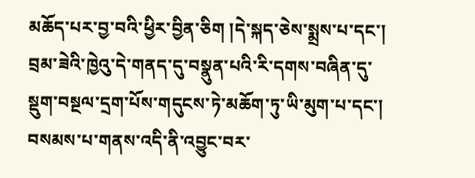མཆོད་པར་བྱ་བའི་ཕྱིར་བྱིན་ཅིག །དེ་སྐད་ཅེས་སྨྲས་པ་དང་། བྲམ་ཟེའི་ཁྱེའུ་དེ་གནད་དུ་བསྣུན་པའི་རི་དགས་བཞིན་དུ་སྡུག་བསྔལ་དྲག་པོས་གདུངས་ཏེ་མཆོག་ཏུ་ཡི་མུག་པ་དང་། བསམས་པ་གནས་འདི་ནི་འབྱུང་བར་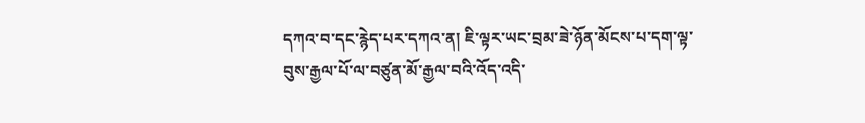དཀའ་བ་དང་རྙེད་པར་དཀའ་ན། ཇི་ལྟར་ཡང་བྲམ་ཟེ་ཉོན་མོངས་པ་དག་ལྟ་བུས་རྒྱལ་པོ་ལ་བཙུན་མོ་རྒྱལ་བའི་འོད་འདི་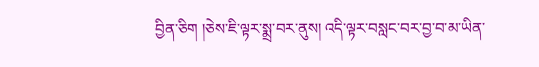བྱིན་ཅིག །ཅེས་ཇི་ལྟར་སྨྲ་བར་ནུས། འདི་ལྟར་བསླང་བར་བྱ་བ་མ་ཡིན་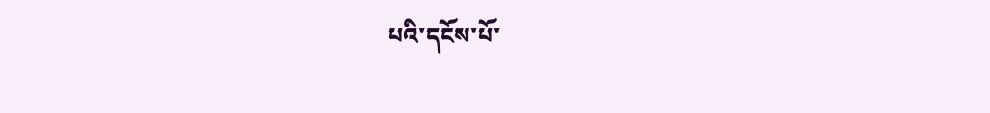པའི་དངོས་པོ་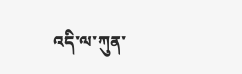འདི་ལ་ཀུན་